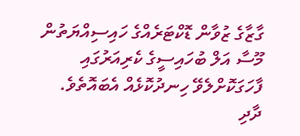ގާޒާގެ ޒުވާން ޑޮކްޓަރެއްގެ ހައިސިއްޔަތުން މޫސާ އަލް ބުހައިސީގެ ކެރިއަރުގައި ފާހަގަކޮށްލެވޭ ހިނދުކޮޅެއް އެބައޮތެވެ.
ދާދި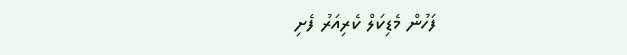ފަހުން މެޑިކަލް ކެރިއަރު ފެށި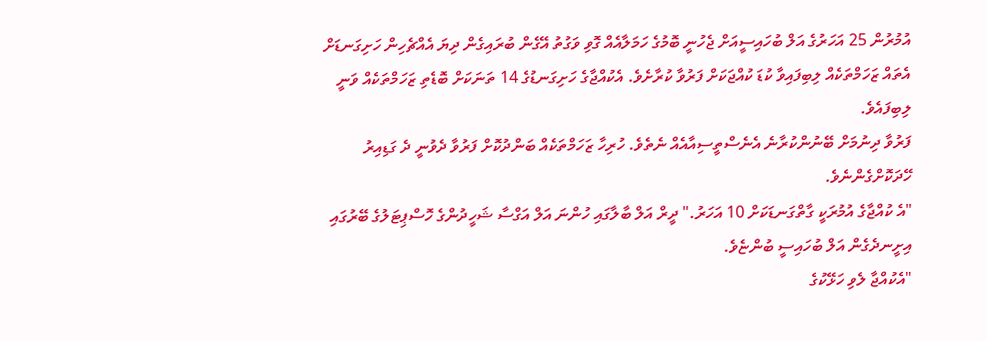އުމުރުން 25 އަހަރުގެ އަލް ބުހައިސީއަށް ޖެހުނީ ބޮމުގެ ހަމަލާއެއް ގޮވި ވަގުތު އޭގެން ބުރައިގެން ދިޔަ އެއްޗެހިން ހަށިގަނޑަށް އެތައް ޒަހަމްތަކެއް ލިބިފައިވާ ކުޑަ ކުއްޖަކަށް ފަރުވާ ކުރާށެވެ. އެކުއްޖާގެ ހަށިގަނޑުގެ 14 ތަނަކަށް ބޮޑެތި ޒަހަމްތަކެއް ވަނީ ލިބިފައެވެ.
ފަރުވާ ދިނުމަށް ބޭނުންކުރާނެ އެނެސްތީސިއާއެއް ނެތެވެ. ހުރިހާ ޒަހަމްތަކެއް ބަންދުކޮށް ފަރުވާ ދެވުނީ ދެ ގަޑިއިރު ހޭދަކޮށްގެންނެވެ.
"އެ ކުއްޖާގެ އުމުރަކީ ގާތްގަނޑަކަށް 10 އަހަރު." ދީރް އަލް ބާލާގައި ހުންނަ އަލް އަގްސާ ޝަހީދުންގެ ހޮސްޕިޓަލުގެ ބޭރުގައި އިށީނދެގެން އަލް ބުހައިސީ ބުންޏެވެ.
"އެކުއްޖާ ލެވި ހަޅޭކުގެ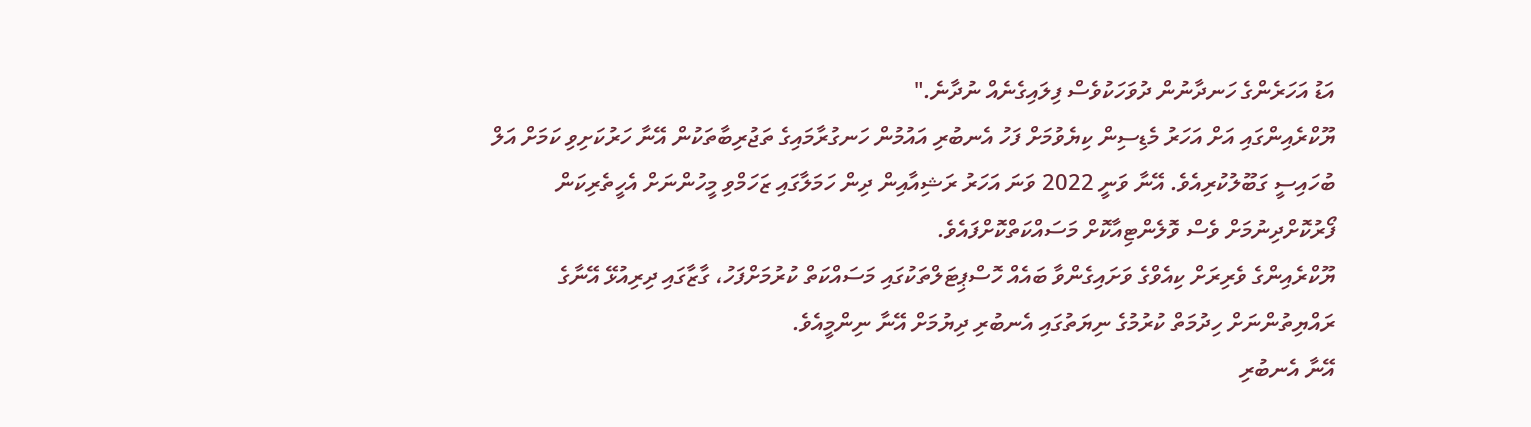އަޑު އަހަރެންގެ ހަނދާނުން ދުވަހަކުވެސް ފިލައިގެނެއް ނުދާނެ."
ޔޫކްރެއިންގައި އަށް އަހަރު މެޑިސިން ކިޔެވުމަށް ފަހު އެނބުރި އައުމުން ހަނގުރާމައިގެ ތަޖުރިބާތަކުން އޭނާ ހަރުކަށިވި ކަމަށް އަލް ބުހައިސީ ގަބޫލުކުރިއެވެ. އޭނާ ވަނީ 2022 ވަނަ އަހަރު ރަޝިއާއިން ދިން ހަމަލާގައި ޒަހަމްވި މީހުންނަށް އެހީތެރިކަން ފޯރުކޮށްދިނުމަށް ވެސް ވޮލެންޓިއާކޮށް މަސައްކަތްކޮށްފައެވެ.
ޔޫކްރެއިންގެ ވެރިރަށް ކިއެވްގެ ވަށައިގެންވާ ބައެއް ހޮސްޕިޓަލްތަކުގައި މަސައްކަތް ކުރުމަށްފަހު، ގާޒާގައި ދިރިއުޅޭ އޭނާގެ ރައްޔިތުންނަށް ހިދުމަތް ކުރުމުގެ ނިޔަތުގައި އެނބުރި ދިޔުމަށް އޭނާ ނިންމީއެވެ.
އޭނާ އެނބުރި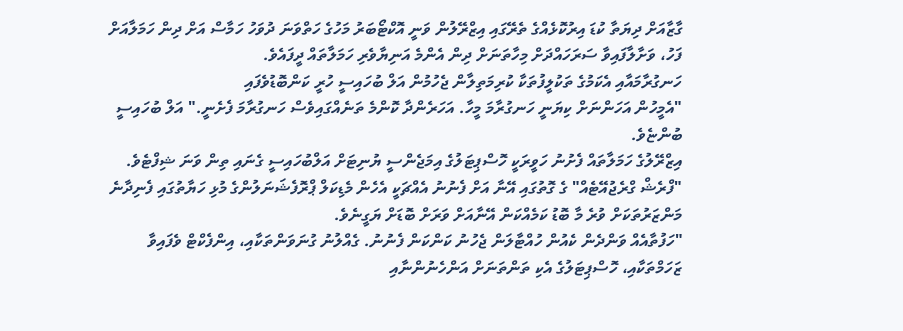ގާޒާއަށް ދިޔަތާ ކުޑަ އިރުކޮޅެއްގެ ތެރޭގައި އިޒްރޭލުން ވަނީ އޮކްޓޯބަރު މަހުގެ ހަތްވަނަ ދުވަހު ހަމާސް އަށް ދިން ހަމަލާއަށް ފަހު، ވަށާލާފައިވާ ސަރަހައްދަށް މިހާތަނަށް ދިން އެންމެ އަނިޔާވެރި ހަމަލާތައް ދީފައެވެ.
ހަނގުރާމައާއި އެކަމުގެ ތަކުލީފުތަކާ ކުރިމަތިލާން ޖެހުމުން އަލް ބުހައިސީ ހުރީ ކަންބޮޑުވެފައި
"އެމީހުން އަހަންނަށް ކިޔަނީ ހަނގުރާމަ މީހާ. އަހަރެންދާ ކޮންމެ ތަނެއްގައިވެސް ހަނގުރާމަ ފެށެނީ." އަލް ބުހައިސީ ބުންޏެވެ.
އިޒްރޭލުގެ ހަމަލާތައް ފެށުނު ހަވީރަކީ ހޮސްޕިޓަލުގެ އިމަޖެންސީ ޔުނިޓަށް އަލްބުހައިސީ ގެނައި ތިން ވަނަ ޝިފްޓެވެ.
"ފްރެޝް ގްރެޖުއޭޓެއް" ގެ ގޮތުގައި އޭނާ އަށް ފެނުނު އެއްޗަކީ އެހެން މެޑިކަލް ޕްރޮފެޝަނަލުންގެ މުޅި ހަޔާތުގައި ފެނިދާނެ މަންޒަރުތަކަށް ވުރެ މާ ބޮޑު ކަމެއްކަން އޭނާއަށް ވަރަށް ބޮޑަށް ޔަގީނެވެ.
"ހަފުތާއެއް ވަންދެން ކެއުން ހުއްޓާލަން ޖެހުނު ކަންކަން ފެނުނު. ގެއްލުނު ގުނަވަންތަކާއި، އިންފެކްޓް ވެފައިވާ ޒަހަމްތަކާއި، ހޮސްޕިޓަލުގެ އެކި ތަންތަނަށް އަންހެނުންނާއި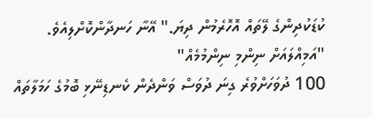ކުޑަކުދިންގެ ލޭތައް އޮހޮރެމުން ދިޔަ." އޭނާ ހަނދާންކޮށްލިއެވެ.
"އަމިއްލައަށް ނިންމި ނިންމުމެއް"
100 ދުވަހަށްވުރެ ގިނަ ދުވަސް ވަންދެން ކެނޑިނޭޅި ބޮމުގެ ހަމަލާތައް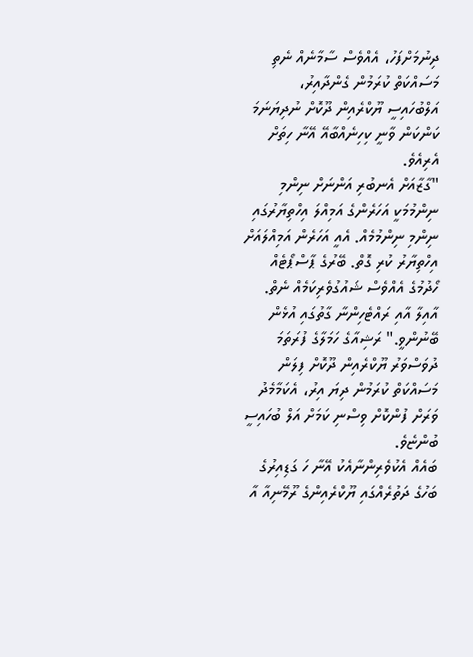ދިނުމަށްފަހު، އެއްވެސް ސާމާނެއް ނެތި މަސައްކަތް ކުރަމުން ގެންދާއިރު، އަލްބުހައިސީ ޔޫކްރެއިން ދޫކޮށް ނުދިޔަނަމަ ކަންކަން ވާނީ ކިހިނެއްބާއޭ އޭނާ ހިތަށް އެރިއެވެ.
"ގާޒާއަށް އެނބުރި އަންނަށް ނިންމި ނިންމުމަކީ އަހަރެންގެ އަމިއްލަ އިހްތިޔާރުގައި ނިންމި ނިންމުމެއް. އެއީ އަހަރެން އަމިއްލައަށް އިހްތިޔާރު ކުރި ގޮތް. ބޭރުގެ ޕާސްޕޯޓެއް ހޯދުމުގެ އެއްވެސް ޝައުގުވެރިކަމެއް ނެތް. އާއިލާ އާއި ރައްޓެހިންނާ ގާތުގައި އުޅެން ބޭނުންވީ." ރަޝިއާގެ ހަމަލާގެ ފުރަތަމަ ދުވަސްވަރު ޔޫކްރެއިން ދޫކޮށް ފިލަން މަސައްކަތް ކުރަމުން ދިޔަ އިރު، އެކަމާމެދު ވަރަށް ފުންކޮށް ވިސްނި ކަމަށް އަލް ބުހައިސީ ބުންޏެވެ.
ބައެއް އެކުވެރިންނާއެކު އޭނާ ހަ ގަޑިއިރުގެ ބަހުގެ ދަތުރެއްގައި ޔޫކްރެއިންގެ ރޫމޭނިއާ އާ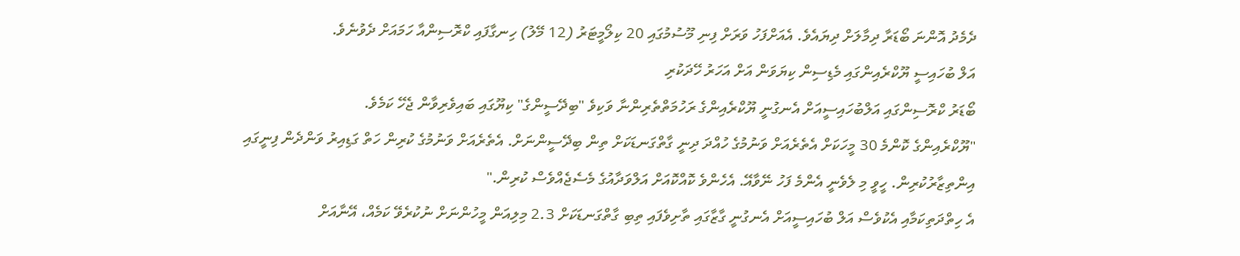ދެމެދު އޮންނަ ބޯޑަރާ ދިމާލަށް ދިޔައެވެ. އެއަށްފަހު ވަރަށް ފިނި މޫސުމުގައި 20 ކިލޯމީޓަރު (12 މޭލު) ހިނގާފައި ކްރޮސިންއާ ހަމައަށް ދެވުނެވެ.
އަލް ބުހައިސީ ޔޫކްރެއިންގައި މެޑިސިން ކިޔަވަން އަށް އަހަރު ހޭދަކުރި
ބޯޑަރު ކްރޮސިންގައި އަލްބުހައިސީއަށް އެނގުނީ ޔޫކްރެއިންގެ ރަހުމަތްތެރިންނާ ވަކިވެ "ބިދޭސީންގެ" ކިޔޫގައި ބައިވެރިވާން ޖެހޭ ކަމެވެ.
"ޔޫކްރެއިންގެ ކޮންމެ 30 މީހަކަށް އެތެރެއަށް ވަނުމުގެ ހުއްދަ ދިނީ ގާތްގަނޑަކަށް ތިން ބިދޭސީންނަށް. އެތެރެއަށް ވަނުމުގެ ކުރިން ހަތް ގަޑިއިރު ވަންދެން ފިނީގައި އިންތިޒާރުކުރިން. ހީވީ މި ލެވެނީ އެންމެ ފަހު ނޭވާއޭ. އެހެންވެ ކޮއްކޮއަށް އަލްވަދާއުގެ މެސެޖެއްވެސް ކުރިން."
އެ ހިތްދަތިކަމާއި އެކުވެސް އަލް ބުހައިސީއަށް އެނގުނީ ގާޒާގައި ތާށިވެފައި ތިބި ގާތްގަނޑަކަށް 2.3 މިލިއަން މީހުންނަށް ނުކުރެވޭ ކަމެއް، އޭނާއަށް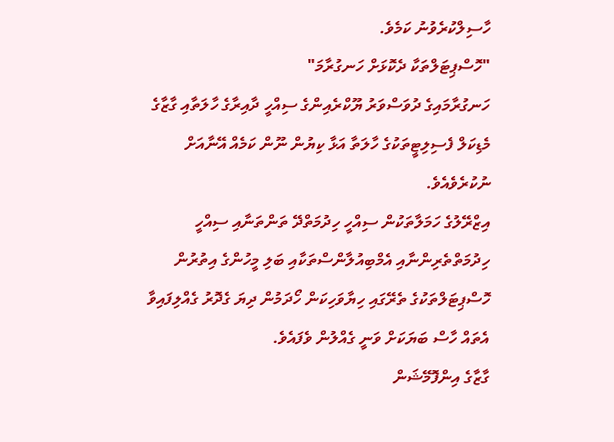ހާސިލްކުރެވުނު ކަމެވެ.
"ހޮސްޕިޓަލްތަކާ ދެކޮޅަށް ހަނގުރާމަ"
ހަނގުރާމައިގެ ދުވަސްވަރު ޔޫކްރެއިންގެ ސިއްހީ ދާއިރާގެ ހާލަތާއި ގާޒާގެ މެޑިކަލް ފެސިލިޓީތަކުގެ ހާލަތާ އަޅާ ކިޔުން ނޫން ކަމެއް އޭނާއަށް ނުކުރެވެއެވެ.
އިޒްރޭލުގެ ހަމަލާތަކުން ސިއްހީ ހިދުމަތްދޭ ތަންތަނާއި ސިއްހީ ހިދުމަތްތެރިންނާއި އެމްބިއުލާންސްތަކާއި ބަލި މީހުންގެ އިތުރުން ހޮސްޕިޓަލްތަކުގެ ތެރޭގައި ހިޔާވަހިކަން ހޯދަމުން ދިޔަ ގެދޮރު ގެއްލިފައިވާ އެތައް ހާސް ބަޔަކަށް ވަނީ ގެއްލުން ވެފައެވެ.
ގާޒާގެ އިންފޮމޭޝަން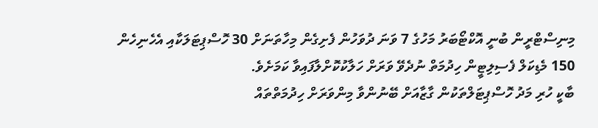މިނިސްޓްރީން ބުނީ އޮކްޓޯބަރު މަހުގެ 7 ވަނަ ދުވަހުން ފެށިގެން މިހާތަނަށް 30 ހޮސްޕިޓަލަކާއި އެހެނިހެން 150 މެޑިކަލް ފެސިލިޓީން ހިދުމަތް ނުދެވޭ ވަރަށް ހަލާކުކޮށްލާފައިވާ ކަމަށެވެ.
ބާކީ ހުރި މަދު ހޮސްޕިޓަލްތަކުން ގާޒާއަށް ބޭނުންވާ މިންވަރަށް ހިދުމަތްތައް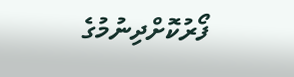ފޯރުކޮށްދިނުމުގެ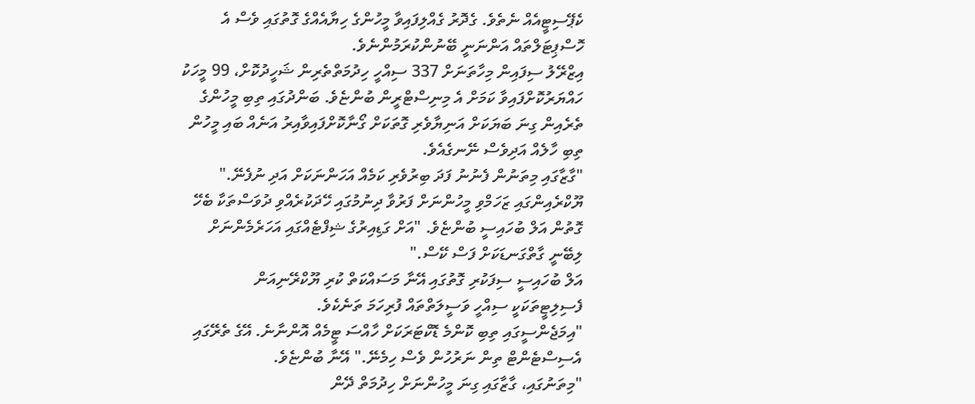ކެޕޭސިޓީއެއް ނެތެވެ. ގެދޮރު ގެއްލިފައިވާ މީހުންގެ ހިޔާއެއްގެ ގޮތުގައި ވެސް އެ ހޮސްޕިޓަލްތައް އަންނަނީ ބޭނުންކުރަމުންނެވެ.
އިޒްރޭލު ސިފައިން މިހާތަނަށް 337 ސިއްހީ ހިދުމަތްތެރިން ޝަހީދުކޮށް، 99 މީހަކު ހައްޔަރުކޮށްފައިވާ ކަމަށް އެ މިނިސްޓްރީން ބުންޏެވެ. ބަންދުގައި ތިބި މީހުންގެ ތެރެއިން ގިނަ ބަޔަކަށް އަނިޔާވެރި ގޮތަކަށް ގޯނާކޮށްފައިވާއިރު އަނެއް ބައި މީހުން ތިބި ހާލެއް އަދިވެސް ނޭނގެއެވެ.
"ގާޒާގައި މިތަނުން ފެނުނު ފަދަ ބިރުވެރި ކަމެއް އަހަންނަކަށް އަދި ނުފެނޭ." ޔޫކްރެއިންގައި ޒަހަމްވި މީހުންނަށް ފަރުވާ ދިނުމުގައި ހޭދަކުރެއްވި ދުވަސްތަކާ ބެހޭ ގޮތުން އަލް ބުހައިސީ ބުންޏެވެ. "އަށް ގަޑިއިރުގެ ޝިފްޓެއްގައި އަހަރެމެންނަށް ލިބޭނީ ގާތްގަނޑަކަށް ފަސް ކޭސް."
އަލް ބުހައިސީ ސިފަކުރި ގޮތުގައި އޭނާ މަސައްކަތް ކުރި ޔޫކްރޭނިއަން ފެސިލިޓީތަކަކީ ސިއްހީ ވަސީލަތްތައް ފުރިހަމަ ތަނެކެވެ.
"އިމަޖެންސީގައި ތިބި ކޮންމެ ޑޮކްޓަރަކަށް ހާއްސަ ޓީމެއް އޮންނާނެ. އޭގެ ތެރޭގައި އެސިސްޓެންޓް ތިން ނަރުހުން ވެސް ހިމެނޭ." އޭނާ ބުންޏެވެ.
"މިތަނުގައި، ގާޒާގައި ގިނަ މީހުންނަށް ހިދުމަތް ދޭން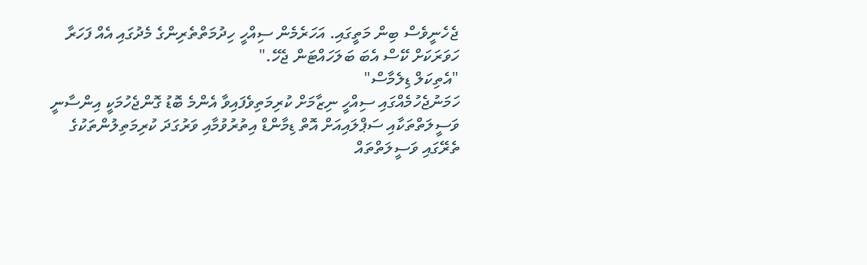ޖެހެނީވެސް ބިން މަތީގައި. އަހަރެމެން ސިއްހީ ހިދުމަތްތެރިންގެ މެދުގައި އެއް ފަހަރާ ހަވަރަކަށް ކޭސް އެބަ ބަލަހައްޓަން ޖެހޭ."
"އެތިކަލް ޑިލެމާސް"
ހަމަނުޖެހުމެއްގައި ސިއްހީ ނިޒާމަށް ކުރިމަތިވެފައިވާ އެންމެ ބޮޑު ގޮންޖެހުމަކީ އިންސާނީ ވަސީލަތްތަކާއި ސަޕްލައިއަށް އޮތް ޑިމާންޑް އިތުރުވުމާއި ވަރުގަދަ ކުރިމަތިލުންތަކުގެ ތެރޭގައި ވަސީލަތްތައް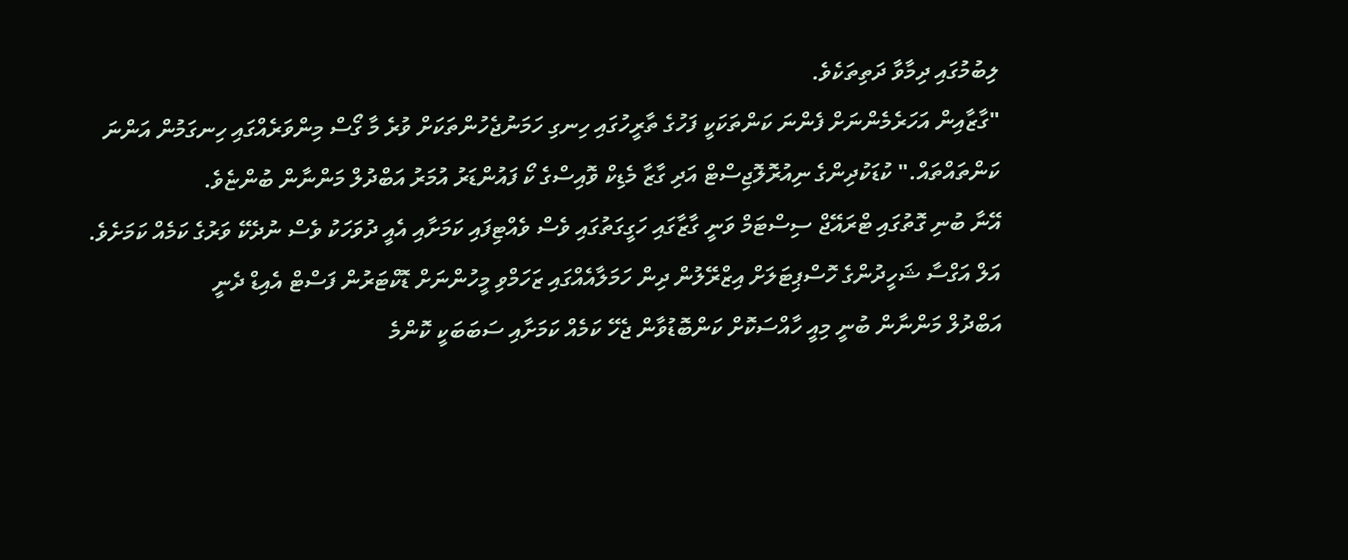ލިބުމުގައި ދިމާވާ ދަތިތަކެވެ.
"ގާޒާއިން އަހަރެމެންނަށް ފެންނަ ކަންތަކަކީ ފަހުގެ ތާރީހުގައި ހިނގި ހަމަނުޖެހުންތަކަށް ވުރެ މާ ގޯސް މިންވަރެއްގައި ހިނގަމުން އަންނަ ކަންތައްތައް." ކުޑަކުދިންގެ ނިއުރޮލޮޖިސްޓް އަދި ގާޒާ މެޑިކް ވޮއިސްގެ ކޯ ފައުންޑަރު އުމަރު އަބްދުލް މަންނާން ބުންޏެވެ.
އޭނާ ބުނި ގޮތުގައި ޓްރައޭޖް ސިސްޓަމް ވަނީ ގާޒާގައި ހަގީގަތުގައި ވެސް ވެއްޓިފައި ކަމަށާއި އެއީ ދުވަހަކު ވެސް ނުދެކޭ ވަރުގެ ކަމެއް ކަމަށެވެ.
އަލް އަގްސާ ޝަހީދުންގެ ހޮސްޕިޓަލަށް އިޒްރޭލުން ދިން ހަމަލާއެއްގައި ޒަހަމްވި މީހުންނަށް ޑޮކްޓަރުން ފަސްޓް އެއިޑް ދެނީ
އަބްދުލް މަންނާން ބުނީ މިއީ ހާއްސަކޮށް ކަންބޮޑުވާން ޖެހޭ ކަމެއް ކަމަށާއި ސަބަބަކީ ކޮންމެ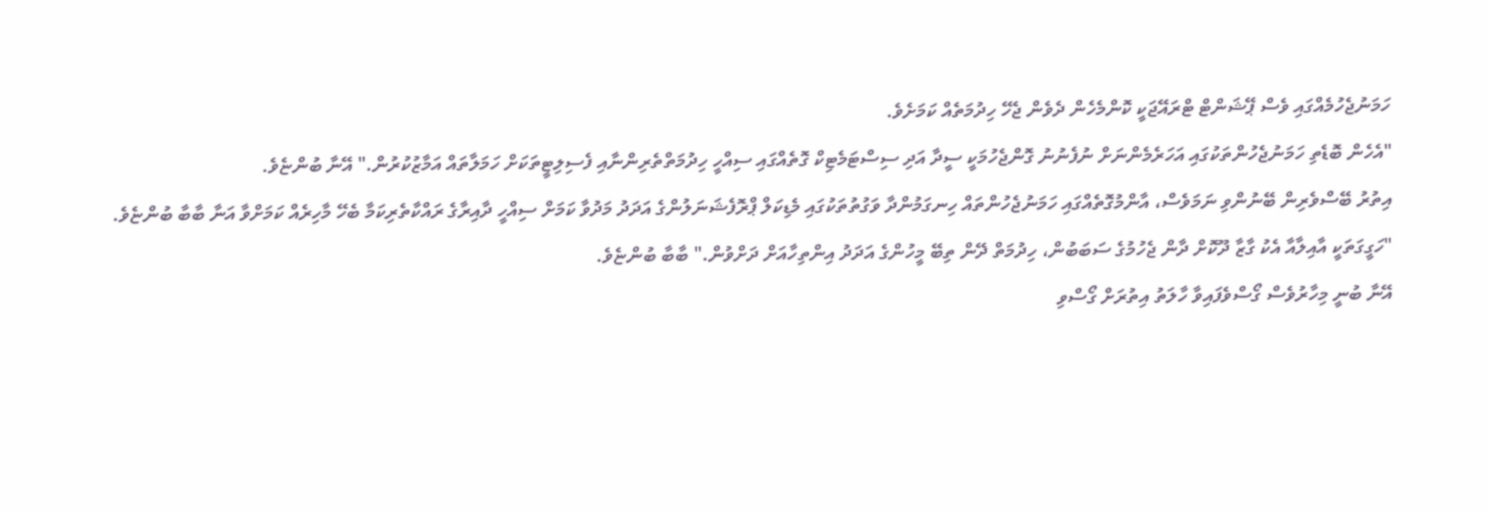ހަމަނުޖެހުމެއްގައި ވެސް ޕޭޝަންޓް ޓްރައޭޖަކީ ކޮންމެހެން ދެވެން ޖެހޭ ހިދުމަތެއް ކަމަށެވެ.
"އެހެން ބޮޑެތި ހަމަނުޖެހުންތަކުގައި އަހަރެމެންނަށް ނުފެނުނު ގޮންޖެހުމަކީ ސީދާ އަދި ސިސްޓަމެޓިކް ގޮތެއްގައި ސިއްހީ ހިދުމަތްތެރިންނާއި ފެސިލިޓީތަކަށް ހަމަލާތައް އަމާޒުކުރުން." އޭނާ ބުންޏެވެ.
އިތުރު ބޭސްވެރިން ބޭނުންވި ނަމަވެސް، އާންމުގޮތެއްގައި ހަމަނުޖެހުންތައް ހިނގަމުންދާ ވަގުތުތަކުގައި މެޑިކަލް ޕްރޮފެޝަނަލުންގެ އަދަދު މަދުވާ ކަމަށް ސިއްހީ ދާއިރާގެ ރައްކާތެރިކަމާ ބެހޭ މާހިރެއް ކަމަށްވާ އަނާ ބާބާ ބުންޏެވެ.
"ހަގީގަތަކީ އާއިލާއާ އެކު ގާޒާ ދޫކޮށް ދާން ޖެހުމުގެ ސަބަބުން، ހިދުމަތް ދޭން ތިބޭ މީހުންގެ އަދަދު އިންތިހާއަށް ދަށްވުން." ބާބާ ބުންޏެވެ.
އޭނާ ބުނީ މިހާރުވެސް ގޯސްވެފައިވާ ހާލަތު އިތުރަށް ގޯސްވި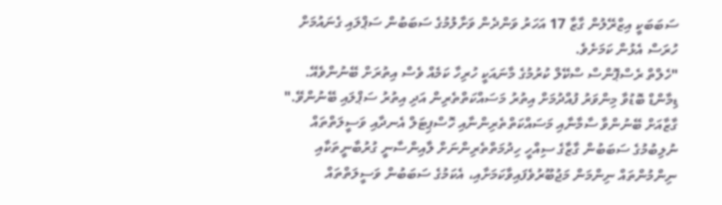ސަބަބަކީ އިޒްރޭލުން ގާޒާ 17 އަހަރު ވަންދެން ވަށާލުމުގެ ސަބަބުން ސަޕްލައި ގެނައުމަށް ހުރަސް އެޅުން ކަމަށެވެ.
"ހެލްތް ރެސްޕޮންސް ސްކޭލް ކުރުމުގެ މާނައަކީ ހުރިހާ ކަމެއް ވެސް އިތުރަށް ބޭނުންވެއޭ. ޑިމާންޑް ބޮޑުވާ މިންވަރު ފުއްދުމަށް އިތުރު މަސައްކަތްތެރިން އަދި އިތުރު ސަޕްލައި ބޭނުންވޭ."
ގާޒާއަށް ބޭނުންވާ ސާމާނާއި މަސައްކަތްތެރިންނާއި ހޮސްޕިޓަލް އެނދާއި ވަސީލަތްތައް ނުލިބުމުގެ ސަބަބުން ގާޒާގެ ސިއްހީ ހިދުމަތްތެރިންނަށް ލާއިންސާނީ ގުރުބާނީތަކާއި ނިންމުންތައް ނިންމަން މަޖުބޫރުވެފައިވާކަމަށާއި، އެކަމުގެ ސަބަބުން ވަސީލަތްތައް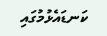ކަނޑައެޅުމުގައި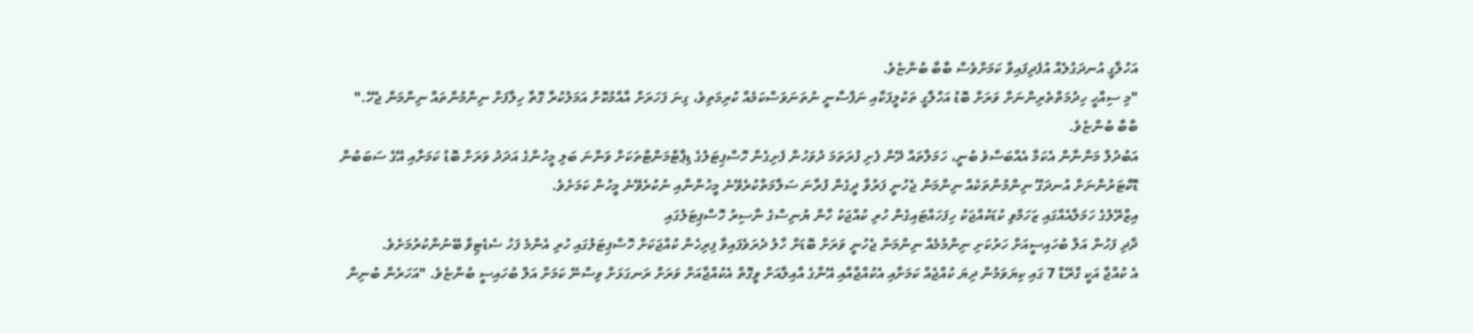އަހުލާގީ އުނދަގުލެއް އުފެދިފައިވާ ކަމަށްވެސް ބާބާ ބުންޏެވެ.
"މި ސިއްހީ ހިދުމަތްތެރިންނަށް ވަރަށް ބޮޑު އަހްލާގީ ތަކުލީފަކާއި ނަފްސާނީ ނުތަނަވަސްކަމެއް ކުރިމަތިވެ، ގިނަ ފަހަރަށް އާއްމުކޮށް އަމަލުކުރާ ގޮތާ ހިލާފަށް ނިންމުންތައް ނިންމަން ޖެހޭ." ބާބާ ބުންޏެވެ.
އަބުދުލް މަންނާން އެކަމާ އެއްބަސްވެ ބުނީ، ހަމަލާތައް ދޭން ފެށި ފުރަތަމަ ދުވަހުން ފެށިގެން ހޮސްޕިޓަލުގެ ޑިޕާޓްމަންޓްތަކަށް ވަންނަ ބަލި މީހުންގެ އަދަދު ވަރަށް ބޮޑު ކަމަށާއި އޭގެ ސަބަބުން ޑޮކްޓަރުންނަށް އުނދަގޫ ނިންމުންތަކެއް ނިންމަން ޖެހުނީ ފަރުވާ ދީގެން ފުރާނަ ސަލާމަތްކުރެވޭނެ މީހުންނާއި ނުކުރެވޭނެ މީހުން ކަމަށެވެ.
އިޒްރޭލުގެ ހަމަލާއެއްގައި ޒަހަމްވި ކުޑަކުއްޖަކު ހިފަހައްޓައިގެން ހުރި ކުއްޖަކު ހާން ޔުނިސްގެ ނާސިރު ހޮސްޕިޓަލުގައި
ދާދި ފަހުން އަލް ބުހައިސީއަށް ހަރުކަށި ނިންމުމެއް ނިންމަން ޖެހުނީ ވަރަށް ބޮޑަށް ހާލު ދެރަވެފައިވާ ފިރިހެން ކުއްޖަކަށް ހޮސްޕިޓަލުގައި ހުރި އެންމެ ފަހު ސެޑެޓިވް ބޭނުންކުރުމަށެވެ.
އެ ކުއްޖާ އަކީ ގްރޭޑް 7 ގައި ކިޔަވަމުން ދިޔަ ކުއްޖެއް ކަމަށާއި އެކުއްޖާއާއި އޭނާގެ އާއިލާއަށް ވީގޮތް އެކުއްޖާއަށް ވަރަށް ރަނގަޅަށް ވިސްނޭ ކަމަށް އަލް ބުހައިސީ ބުންޏެވެ. "އަހަރެން ބުނިން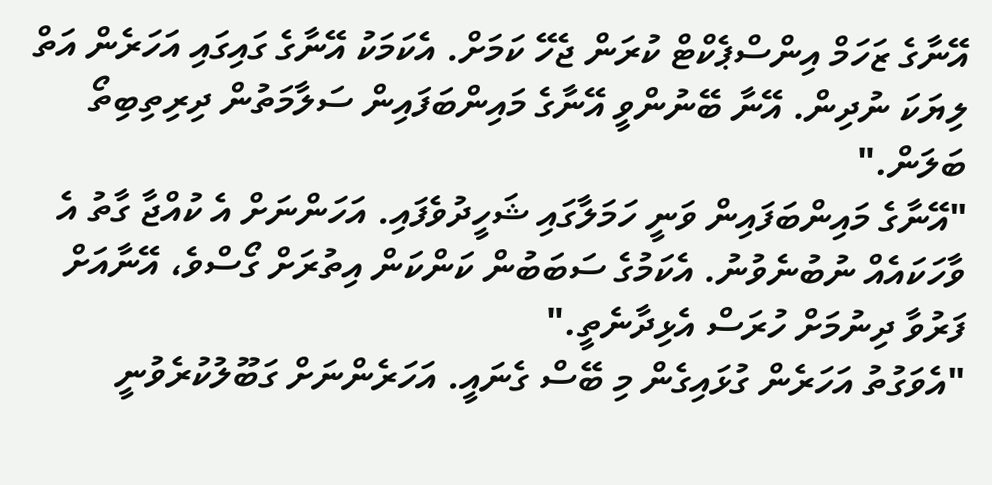އޭނާގެ ޒަހަމް އިންސްޕެކްޓް ކުރަން ޖެހޭ ކަމަށް. އެކަމަކު އޭނާގެ ގައިގައި އަހަރެން އަތް ލިޔަކަ ނުދިން. އޭނާ ބޭނުންވީ އޭނާގެ މައިންބަފައިން ސަލާމަތުން ދިރިތިބިތޯ ބަލަން."
"އޭނާގެ މައިންބަފައިން ވަނީ ހަމަލާގައި ޝަހީދުވެފައި. އަހަންނަށް އެ ކުއްޖާ ގާތު އެ ވާހަކައެއް ނުބުނެވުނު. އެކަމުގެ ސަބަބުން ކަންކަން އިތުރަށް ގޯސްވެ، އޭނާއަށް ފަރުވާ ދިނުމަށް ހުރަސް އެޅިދާނެތީ."
"އެވަގުތު އަހަރެން ގުޅައިގެން މި ބޭސް ގެނައީ. އަހަރެންނަށް ގަބޫލުކުރެވުނީ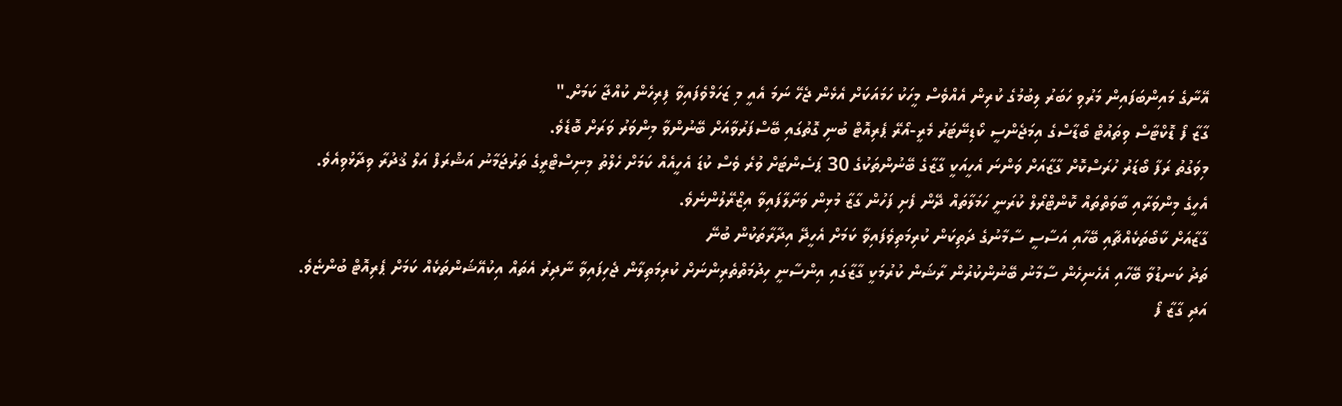އޭނާގެ މައިންބަފައިން މަރުވި ހަބަރު ލިބުމުގެ ކުރިން އެއްވެސް މީހަކު ހަމައަކަށް އެޅެން ޖެހޭ ނަމަ އެއީ މި ޒަހަމްވެފައިވާ ފިރިހެން ކުއްޖާ ކަމަށް."
ގާޒާ ފޯ ޑޮކްޓާސް ވިތައުޓް ބޯޑާސްގެ އިމަޖެންސީ ކޯޑިނޭޓަރު މެރީ-އޯރޭ ޕެރިއޮޓް ބުނި ގޮތުގައި ބޭސްފަރުވާއަށް ބޭނުންވާ މިންވަރު ވަރަށް ބޮޑެވެ.
މިވަގުތު ރަފާ ބޯޑަރު ހުރަސްކޮށް ގާޒާއަށް ވަންނަ އެހީއަކީ ގާޒާގެ ބޭނުންތަކުގެ 30 ޕަސެންޓަށް ވުރެ ވެސް ކުޑަ އެހީއެއް ކަމަށް ހެލްތު މިނިސްޓްރީގެ ތަރުޖަމާނު އަޝްރަފް އަލް ޤުދުރާ ވިދާޅުވިއެވެ.
އެހީގެ މިންވަރާއި ބާވަތްތައް ކޮންޓްރޯލް ކުރަނީ ހަމަލާތައް ދޭން ފެށި ފަހުން ގާޒާ މުޅިން ވަށާލާފައިވާ އިޒްރޭލުންނެވެ.
ގާޒާއަށް ކާބޯތަކެއްޗާއި ބޭހާއި އަސާސީ ސާމާނުގެ ދަތިކަން ކުރިމަތިވެފައިވާ ކަމަށް އެހީދޭ އިދާރާތަކުން ބުނޭ
ތަދު ކަނޑުވާ ބޭހާއި އެހެނިހެން ސާމާނު ބޭނުންކުރުން ރާޝަން ކުރުމަކީ ގާޒާގައި އިންސާނީ ހިދުމަތްތެރިންނަށް ކުރިމަތިލާން ޖެހިފައިވާ ނާދިރު އެތައް އިކުއޭޝަންތަކެއް ކަމަށް ޕެރިއޮޓް ބުންޏެވެ.
އަދި ގާޒާ ފޯ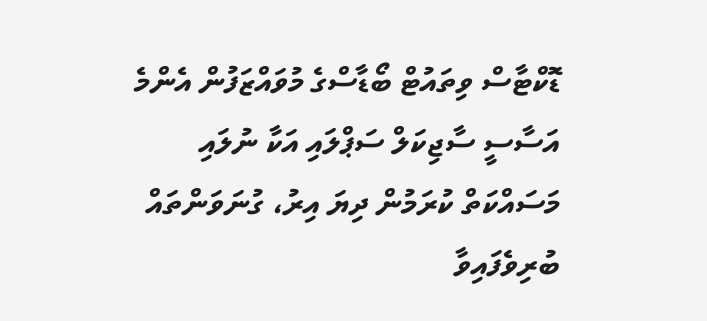ޑޮކްޓާސް ވިތައުޓް ބޯޑާސްގެ މުވައްޒަފުން އެންމެ އަސާސީ ސާޖިކަލް ސަޕްލައި އަކާ ނުލައި މަސައްކަތް ކުރަމުން ދިޔަ އިރު، ގުނަވަންތައް ބުރިވެފައިވާ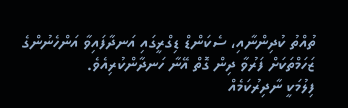ތުއްތު ކުދިންނާއި، ސެކަންޑް ޑިގްރީގައި އަނދާފައިވާ އަންހެނުންގެ ޒަހަމްތަކަށް ފަރުވާ ދިން ގޮތް އޭނާ ހަނދާންކުރިއެވެ.
ފިލުމަކީ ނާދިރުކަމެއް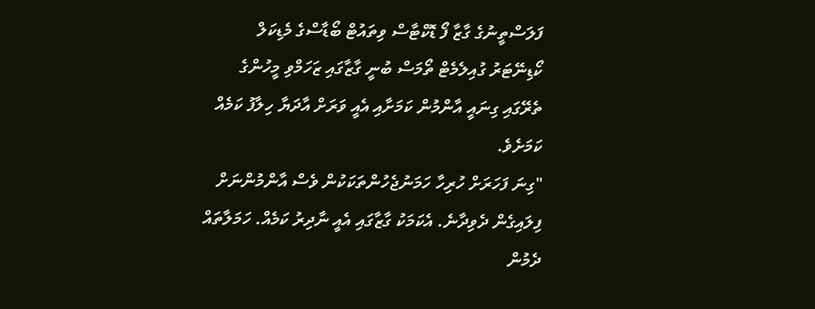ފަލަސްތީނުގެ ގާޒާ ފޯ ޑޮކްޓާސް ވިތައުޓް ބޯޑާސްގެ މެޑިކަލް ކޯޑިނޭޓަރު ގުއިލެމެޓް ތޯމަސް ބުނީ ގާޒާގައި ޒަހަމްވި މީހުންގެ ތެރޭގައި ގިނައީ އާންމުން ކަމަށާއި އެއީ ވަރަށް އާދަޔާ ހިލާފު ކަމެއް ކަމަށެވެ.
"ގިނަ ފަހަރަށް ހުރިހާ ހަމަނުޖެހުންތަކަކުން ވެސް އާންމުންނަށް ފިލައިގެން ދެވިދާނެ. އެކަމަކު ގާޒާގައި އެއީ ނާދިރު ކަމެއް. ހަމަލާތައް ދެމުން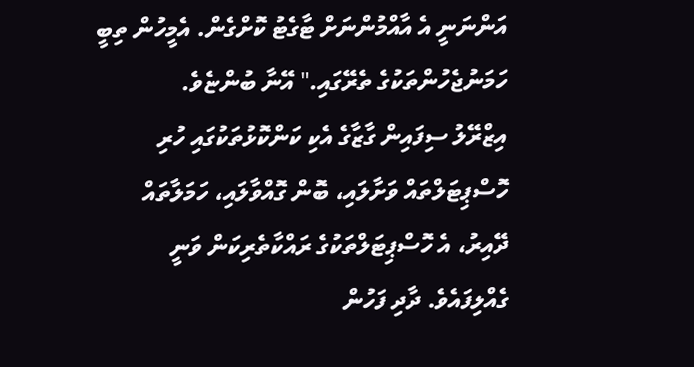އަންނަނީ އެ އާއްމުންނަށް ޓާގެޓު ކޮށްގެން. އެމީހުން ތިބީ ހަމަނުޖެހުންތަކުގެ ތެރޭގައި." އޭނާ ބުންޏެވެ.
އިޒްރޭލު ސިފައިން ގާޒާގެ އެކި ކަންކޮޅުތަކުގައި ހުރި ހޮސްޕިޓަލްތައް ވަށާލައި، ބޮން ގޮއްވާލައި، ހަމަލާތައް ދޭއިރު، އެ ހޮސްޕިޓަލްތަކުގެ ރައްކާތެރިކަން ވަނީ ގެއްލިފައެވެ. ދާދި ފަހުން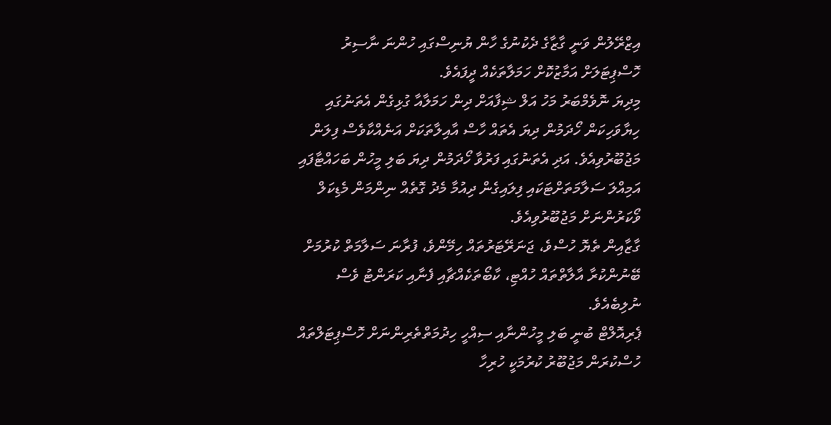އިޒްރޭލުން ވަނީ ގާޒާގެ ދެކުނުގެ ހާން ޔުނިސްގައި ހުންނަ ނާސިރު ހޮސްޕިޓަލަށް އަމާޒުކޮށް ހަމަލާތަކެއް ދީފައެވެ.
މިދިޔަ ނޮވެމްބަރު މަހު އަލް ޝިފާއަށް ދިން ހަމަލާއާ ގުޅިގެން އެތަނުގައި ހިޔާވަހިކަން ހޯދަމުން ދިޔަ އެތައް ހާސް އާއިލާތަކަށް އަނެއްކާވެސް ފިލަން މަޖުބޫރުވިއެވެ. އަދި އެތަނުގައި ފަރުވާ ހޯދަމުން ދިޔަ ބަލި މީހުން ބަހައްޓާފައި އަމިއްލަ ސަލާމަތަށްޓަކައި ފިލައިގެން ދިއުމާ މެދު ގޮތެއް ނިންމަން މެޑިކަލް ވޯކަރުންނަށް މަޖުބޫރުވިއެވެ.
ގާޒާއިން ތެޔޮ ހުސްވެ، ޖަނަރޭޓަރުތައް ހިމޭންވެ، ފުރާނަ ސަލާމަތް ކުރުމަށް ބޭނުންކުރާ އާލާތްތައް ހުއްޓި، ކާބޯތަކެއްޗާއި ފެނާއި ކަރަންޓު ވެސް ނުލިބެއެވެ.
ޕެރިއޮލްޓް ބުނީ ބަލި މީހުންނާއި ސިއްހީ ހިދުމަތްތެރިންނަށް ހޮސްޕިޓަލްތައް ހުސްކުރަން މަޖުބޫރު ކުރުމަކީ ހުރިހާ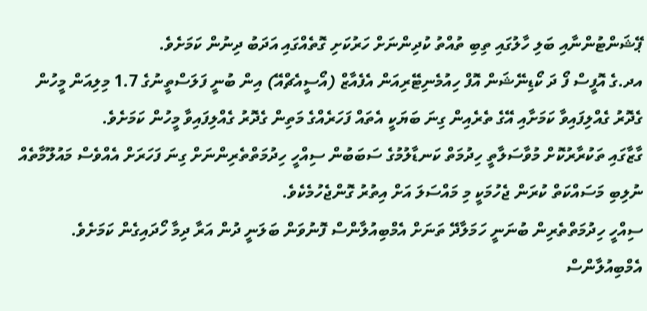ޕޭޝަންޓުންނާއި ބަލި ހާލުގައި ތިބި ތުއްތު ކުދިންނަށް ހަރުކަށި ގޮތެއްގައި އަދަބު ދިނުން ކަމަށެވެ.
އދ.ގެ އޮފީސް ފޯ ދަ ކޯޑިނޭޝަން އޮފް ހިއުމެނިޓޭރިއަން އެފެއާޒް (އޯސީއެޗްއޭ) އިން ބުނީ ފަލަސްތީނުގެ 1.7 މިލިއަން މީހުން ގެދޮރު ގެއްލިފައިވާ ކަމަށާއި އޭގެ ތެރެއިން ގިނަ ބަޔަކީ އެތައް ފަހަރެއްގެ މަތިން ގެދޮރު ގެއްލިފައިވާ މީހުން ކަމަށެވެ.
ގާޒާގައި ތަކުރާރުކޮށް މުވާސަލާތީ ހިދުމަތް ކަނޑާލުމުގެ ސަބަބުން ސިއްހީ ހިދުމަތްތެރިންނަށް ގިނަ ފަހަރަށް އެއްވެސް މައުލޫމާތެއް ނުލިބި މަސައްކަތް ކުރަން ޖެހުމަކީ މި މައްސަލަ އަށް އިތުރު ގޮންޖެހުމެކެވެ.
ސިއްހީ ހިދުމަތްތެރިން ބުނަނީ ހަމަލާދޭ ތަނަށް އެމްބިއުލާންސް ފޮނުވަން ބަލަނީ ދުން އަރާ ދިމާ ހޯދައިގެން ކަމަށެވެ. އެމްބިއުލާންސް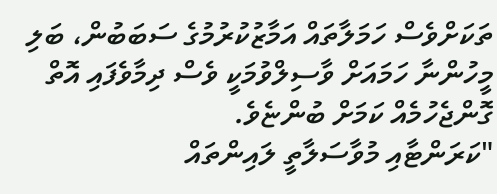ތަކަށްވެސް ހަމަލާތައް އަމާޒުކުރުމުގެ ސަބަބުން، ބަލި މީހުންނާ ހަމައަށް ވާސިލްވުމަކީ ވެސް ދިމާވެފައި އޮތް ގޮންޖެހުމެއް ކަމަށް ބުންޏެވެ.
"ކަރަންޓާއި މުވާސަލާތީ ލައިންތައް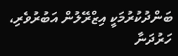ބަންދުކުރުމަކީ އިޒްރޭލުން އަބުރުވެރި، ހަރުދަނާ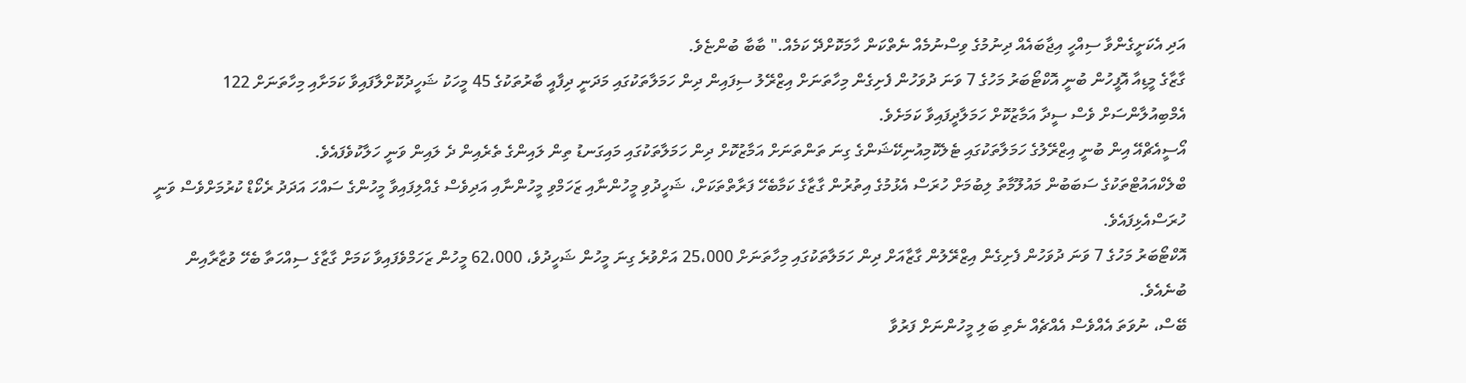އަދި އެކަށީގެންވާ ސިއްހީ އިޖާބައެއް ދިނުމުގެ ވިސްނުމެއް ނެތްކަން ހާމަކޮށްދޭ ކަމެއް." ބާބާ ބުންޏެވެ.
ގާޒާގެ މީޑިއާ އޮފީހުން ބުނީ އޮކްޓޯބަރު މަހުގެ 7 ވަނަ ދުވަހުން ފެށިގެން މިހާތަނަށް އިޒްރޭލު ސިފައިން ދިން ހަމަލާތަކުގައި މަދަނީ ދިފާއީ ބާރުތަކުގެ 45 މީހަކު ޝަހީދުކޮށްލާފައިވާ ކަމަށާއި މިހާތަނަށް 122 އެމްބިއުލާންސަށް ވެސް ސީދާ އަމާޒުކޮށް ހަމަލާދީފައިވާ ކަމަށެވެ.
އޯސީއެޗްއޭ އިން ބުނީ އިޒްރޭލުގެ ހަމަލާތަކުގައި ޓެލެކޮމިއުނިކޭޝަންގެ ގިނަ ތަންތަނަށް އަމާޒުކޮށް ދިން ހަމަލާތަކުގައި މައިގަނޑު ތިން ލައިންގެ ތެރެއިން ދެ ލައިން ވަނީ ހަލާކުވެފައެވެ.
ބްލެކްއައުޓްތަކުގެ ސަބަބުން މައުލޫމާތު ލިބުމަށް ހުރަސް އެޅުމުގެ އިތުރުން ގާޒާގެ ކަމާބެހޭ ފަރާތްތަކަށް، ޝަހީދުވި މީހުންނާއި ޒަހަމްވި މީހުންނާއި އަދިވެސް ގެއްލިފައިވާ މީހުންގެ ސައްހަ އަދަދު ރެކޯޑް ކުރުމަށްވެސް ވަނީ ހުރަސްއެޅިފައެވެ.
އޮކްޓޯބަރު މަހުގެ 7 ވަނަ ދުވަހުން ފެށިގެން އިޒްރޭލުން ގާޒާއަށް ދިން ހަމަލާތަކުގައި މިހާތަނަށް 25،000 އަށްވުރެ ގިނަ މީހުން ޝަހީދުވެ، 62،000 މީހުން ޒަހަމްވެފައިވާ ކަމަށް ގާޒާގެ ސިއްހަތާ ބެހޭ ވުޒާރާއިން ބުނެއެވެ.
ބޭސް، ނުވަތަ އެއްވެސް އެއްޗެއް ނެތި ބަލި މީހުންނަށް ފަރުވާ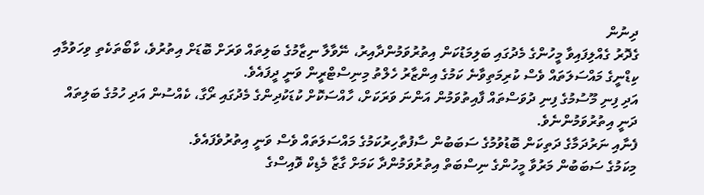ދިނުން
ގެދޮރު ގެއްލިފައިވާ މީހުންގެ މެދުގައި ބަލިމަޑުކަން އިތުރުވަމުންދާއިރު، ނޭވާލާ ނިޒާމުގެ ބަލިތައް ވަރަށް ބޮޑަށް އިތުރުވެ، ކާބޯތަކެތި ވިހަވުމާއި ކިޑްނީގެ މައްސަލަތައް ވެސް ކުރިމަތިވާނެ ކަމުގެ އިންޒާރު ހެލްތު މިނިސްޓްރީން ވަނީ ދީފައެވެ.
އަދި ފިނި މޫސުމުގެ ފިނި ދުވަސްތައް ފާއިތުވަމުން އަންނަ ވަރަކަށް، ހާއްސަކޮށް ކުޑަކުދިންގެ މެދުގައި ރޯގާ، ކެއްސުން އަދި ހުމުގެ ބަލިތައް ދަނީ އިތުރުވަމުންނެވެ.
ފެނާއި ނަރުދަމާގެ ދަތިކަން ބޮޑުވުމުގެ ސަބަބުން ސާފުތާހިރުކަމުގެ މައްސަލަތައް ވެސް ވަނީ އިތުރުވެފައެވެ.
މިކަމުގެ ސަބަބުން މަރުވާ މީހުންގެ ނިސްބަތް އިތުރުވަމުންދާ ކަމަށް ގާޒާ މެޑިކް ވޮއިސްގެ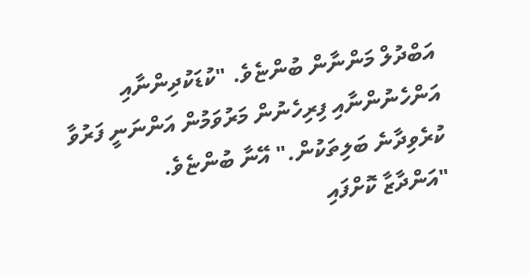އަބްދުލް މަންނާން ބުންޏެވެ. "ކުޑަކުދިންނާއި އަންހެނުންނާއި ފިރިހެނުން މަރުވަމުން އަންނަނީ ފަރުވާ ކުރެވިދާނެ ބަލިތަކުން." އޭނާ ބުންޏެވެ.
"އަންދާޒާ ކޮށްފައި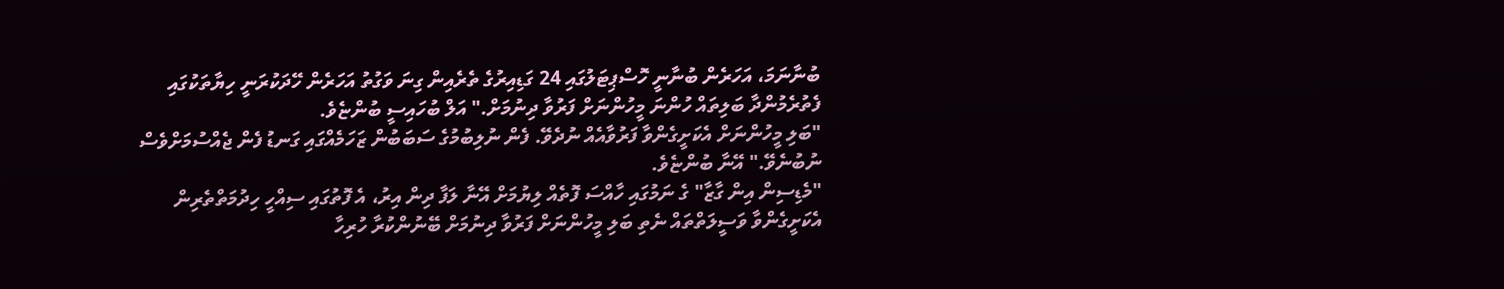ބުނާނަމަ، އަހަރެން ބުނާނީ ހޮސްޕިޓަލުގައި 24 ގަޑިއިރުގެ ތެރެއިން ގިނަ ވަގުތު އަހަރެން ހޭދަކުރަނީ ހިޔާތަކުގައި ފެތުރެމުންދާ ބަލިތައް ހުންނަ މީހުންނަށް ފަރުވާ ދިނުމަށް." އަލް ބުހައިސީ ބުންޏެވެ.
"ބަލި މީހުންނަށް އެކަށީގެންވާ ފަރުވާއެއް ނުދެވޭ. ފެން ނުލިބުމުގެ ސަބަބުން ޒަހަމެއްގައި ގަނޑު ފެން ޖެއްސުމަށްވެސް ނުބުނެވޭ." އޭނާ ބުންޏެވެ.
"މެޑިސިން އިން ގާޒާ" ގެ ނަމުގައި ހާއްސަ ފޮތެއް ލިޔުމަށް އޭނާ ލަފާ ދިން އިރު، އެ ފޮތުގައި ސިއްހީ ހިދުމަތްތެރިން އެކަށީގެންވާ ވަސީލަތްތައް ނެތި ބަލި މީހުންނަށް ފަރުވާ ދިނުމަށް ބޭނުންކުރާ ހުރިހާ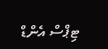ޓިޕްސް އެންޑް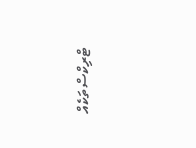ޓްރިކްސްތަކެއް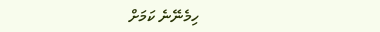ހިމެނޭނެ ކަމަށް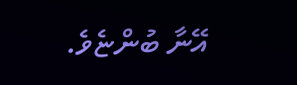އޭނާ ބުންޏެވެ.